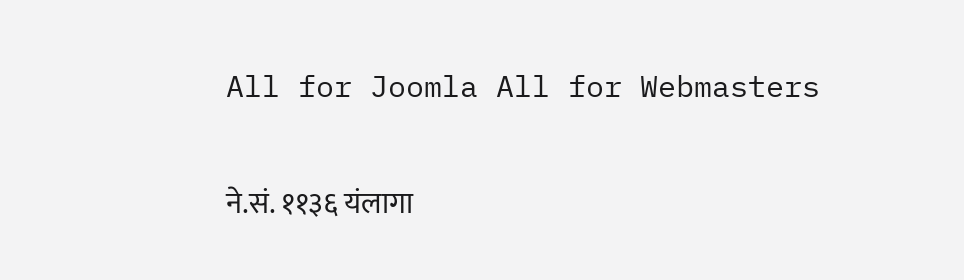All for Joomla All for Webmasters

ने.सं. ११३६ यंलागा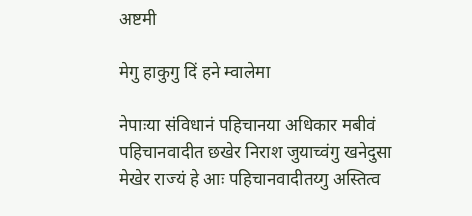अष्टमी

मेगु हाकुगु दिं हने म्वालेमा

नेपाःया संविधानं पहिचानया अधिकार मबीवं पहिचानवादीत छखेर निराश जुयाच्वंगु खनेदुसा मेखेर राज्यं हे आः पहिचानवादीतय्गु अस्तित्व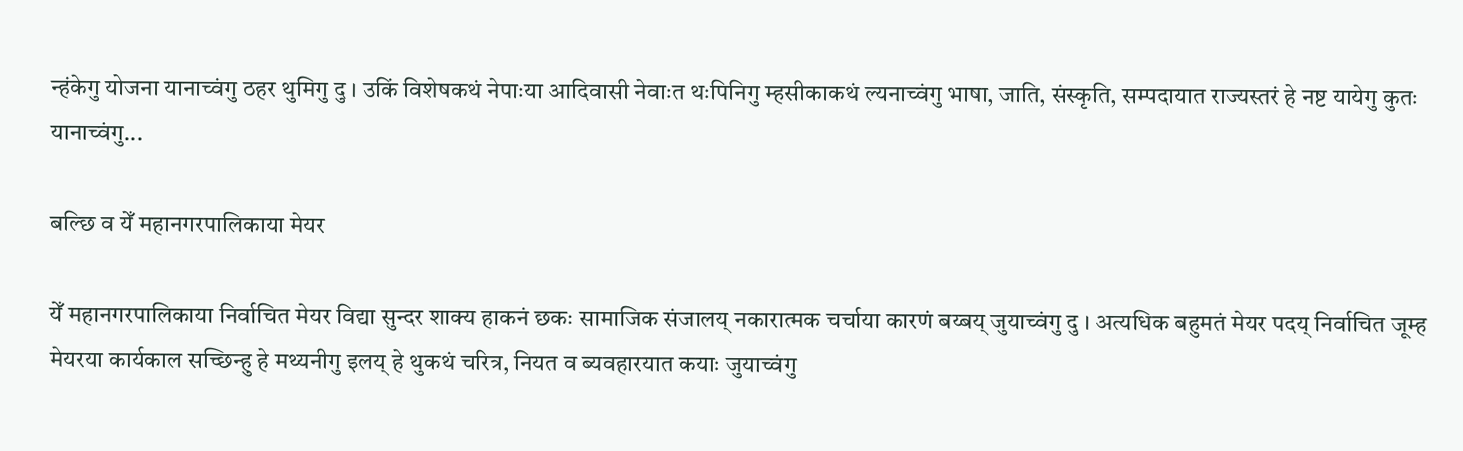न्हंकेगु योजना यानाच्वंगु ठहर थुमिगु दु । उकिं विशेषकथं नेपाःया आदिवासी नेवाःत थःपिनिगु म्हसीकाकथं ल्यनाच्वंगु भाषा, जाति, संस्कृति, सम्पदायात राज्यस्तरं हे नष्ट यायेगु कुतः यानाच्वंगु...

बल्छि व येँ महानगरपालिकाया मेयर

येँ महानगरपालिकाया निर्वाचित मेयर विद्या सुन्दर शाक्य हाकनं छकः सामाजिक संजालय् नकारात्मक चर्चाया कारणं बय्बय् जुयाच्वंगु दु । अत्यधिक बहुमतं मेयर पदय् निर्वाचित जूम्ह मेयरया कार्यकाल सच्छिन्हु हे मथ्यनीगु इलय् हे थुकथं चरित्र, नियत व ब्यवहारयात कयाः जुयाच्वंगु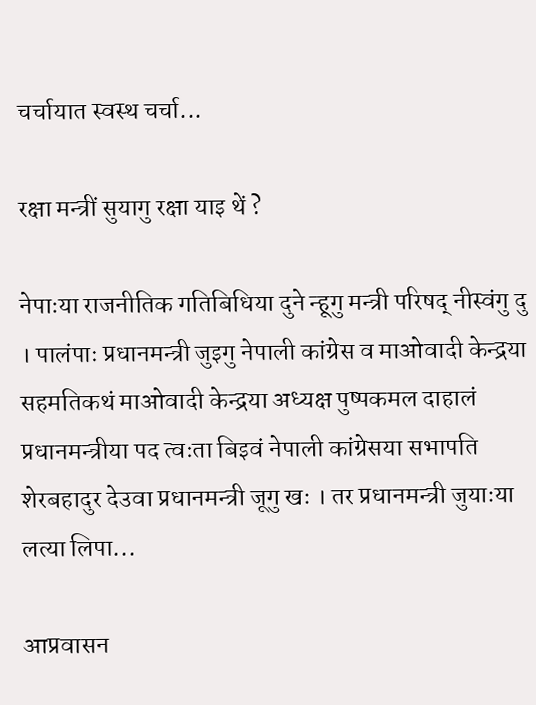चर्चायात स्वस्थ चर्चा...

रक्षा मन्त्रीं सुयागु रक्षा याइ थें ?

नेपाःया राजनीतिक गतिबिधिया दुने न्हूगु मन्त्री परिषद् नीस्वंगु दु । पालंपाः प्रधानमन्त्री जुइगु नेपाली कांग्रेस व माओवादी केन्द्रया सहमतिकथं माओवादी केन्द्रया अध्यक्ष पुष्पकमल दाहालं प्रधानमन्त्रीया पद त्वःता बिइवं नेपाली कांग्रेसया सभापति शेरबहादुर देउवा प्रधानमन्त्री जूगु खः । तर प्रधानमन्त्री जुयाःया लत्या लिपा...

आप्रवासन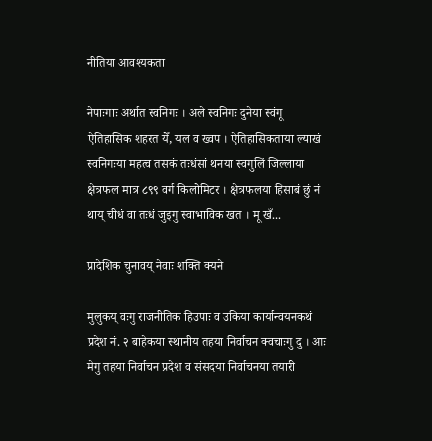नीतिया आवश्यकता

नेपाःगाः अर्थात स्वनिगः । अले स्वनिगः दुनेया स्वंगू ऐतिहासिक शहरत येँ, यल व ख्वप । ऐतिहासिकताया ल्याखं स्वनिगःया महत्व तसकं तःधंसां थनया स्वगुलिं जिल्लाया क्षेत्रफल मात्र ८९९ वर्ग किलोमिटर । क्षेत्रफलया हिसाबं छुं नं थाय् चीधं वा तःधं जुइगु स्वाभाविक खत । मू खँ...

प्रादेशिक चुनावय् नेवाः शक्ति क्यने

मुलुकय् वःगु राजनीतिक हिउपाः व उकिया कार्यान्वयनकथं प्रदेश नं. २ बाहेकया स्थानीय तहया निर्वाचन क्वचाःगु दु । आः मेगु तहया निर्वाचन प्रदेश व संसदया निर्वाचनया तयारी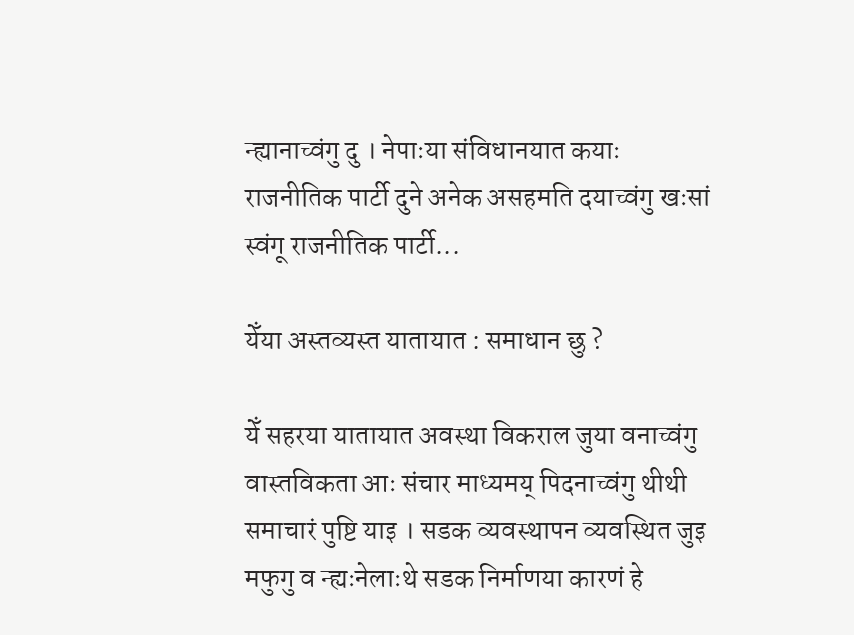न्ह्यानाच्वंगु दु । नेपाःया संविधानयात कयाः राजनीतिक पार्टी दुने अनेक असहमति दयाच्वंगु खःसां स्वंगू राजनीतिक पार्टी...

येँया अस्तव्यस्त यातायात : समाधान छु ?

येँ सहरया यातायात अवस्था विकराल जुया वनाच्वंगु वास्तविकता आः संचार माध्यमय् पिदनाच्वंगु थीथी समाचारं पुष्टि याइ । सडक व्यवस्थापन व्यवस्थित जुइ मफुगु व न्ह्यःनेलाःथे सडक निर्माणया कारणं हे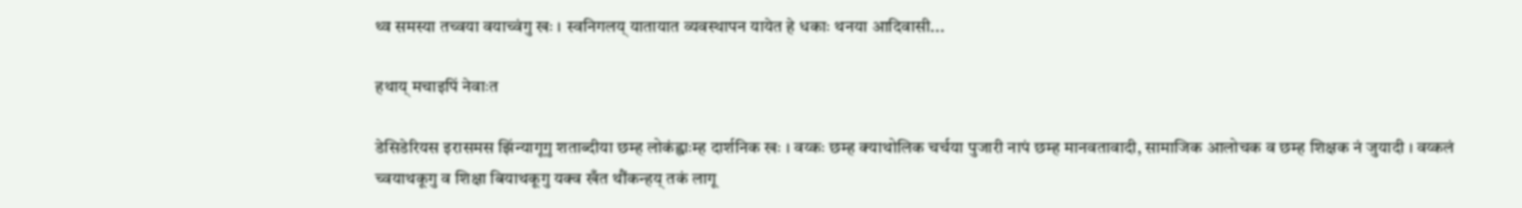थ्व समस्या तच्वया वयाच्वंगु खः । स्वनिगलय् यातायात व्यवस्थापन यायेत हे धकाः थनया आदिवासी...

हथाय् मचाइपिं नेवाःत

डेसिडेरियस इरासमस झिंन्यागूगु शताब्दीया छम्ह लोकंह्वाःम्ह दार्शनिक खः । वय्कः छम्ह क्याथोलिक चर्चया पुजारी नापं छम्ह मानवतावादी, सामाजिक आलोचक व छम्ह शिक्षक नं जुयादी । वय्कलं च्वयाथकूगु व शिक्षा बियाथकूगु यक्व खँत थौंकन्हय् तकं लागू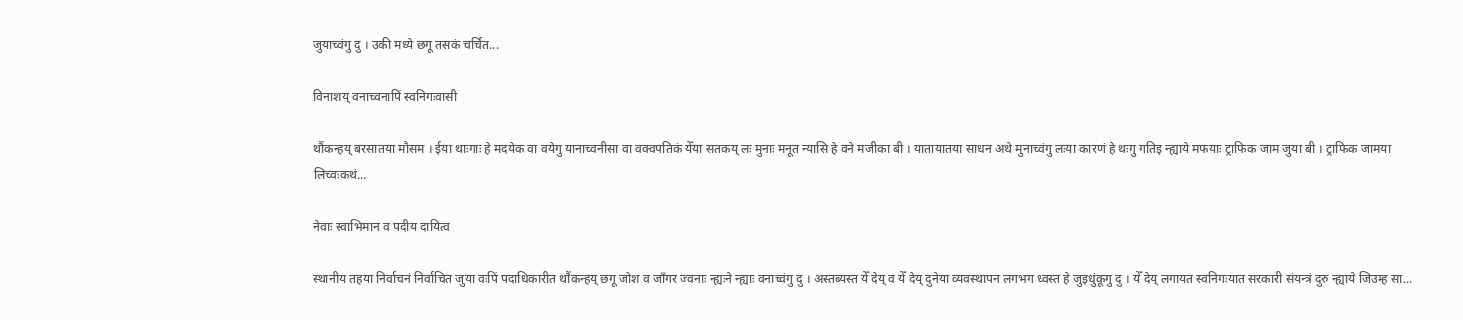जुयाच्वंगु दु । उकी मध्ये छगू तसकं चर्चित...

विनाशय् वनाच्वनापिं स्वनिगःवासी

थौंकन्हय् बरसातया मौसम । ईया थाःगाः हे मदयेक वा वयेगु यानाच्वनीसा वा वक्वपतिकं येँया सतकय् लः मुनाः मनूत न्यासि हे वने मजीका बी । यातायातया साधन अथे मुनाच्वंगु लःया कारणं हे थःगु गतिइ न्ह्याये मफयाः ट्राफिक जाम जुया बी । ट्राफिक जामया लिच्वःकथं...

नेवाः स्वाभिमान व पदीय दायित्व

स्थानीय तहया निर्वाचनं निर्वाचित जुया वःपिं पदाधिकारीत थौंकन्हय् छगू जोश व जाँगर ज्वनाः न्ह्यःने न्ह्याः वनाच्वंगु दु । अस्तब्यस्त येँ देय् व येँ देय् दुनेया व्यवस्थापन लगभग ध्वस्त हे जुइधुंकूगु दु । येँ देय् लगायत स्वनिगःयात सरकारी संयन्त्रं दुरु न्ह्याये जिउम्ह सा...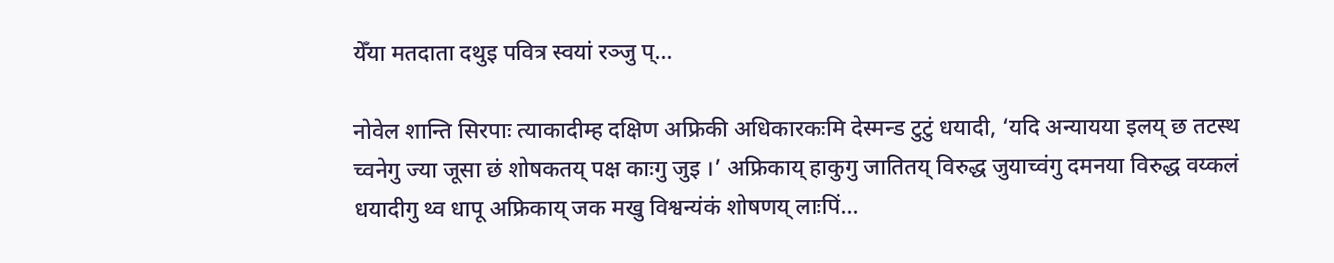येँया मतदाता दथुइ पवित्र स्वयां रञ्जु प्…

नोवेल शान्ति सिरपाः त्याकादीम्ह दक्षिण अफ्रिकी अधिकारकःमि देस्मन्ड टुटुं धयादी, ‘यदि अन्यायया इलय् छ तटस्थ च्वनेगु ज्या जूसा छं शोषकतय् पक्ष काःगु जुइ ।’ अफ्रिकाय् हाकुगु जातितय् विरुद्ध जुयाच्वंगु दमनया विरुद्ध वय्कलं धयादीगु थ्व धापू अफ्रिकाय् जक मखु विश्वन्यंकं शोषणय् लाःपिं...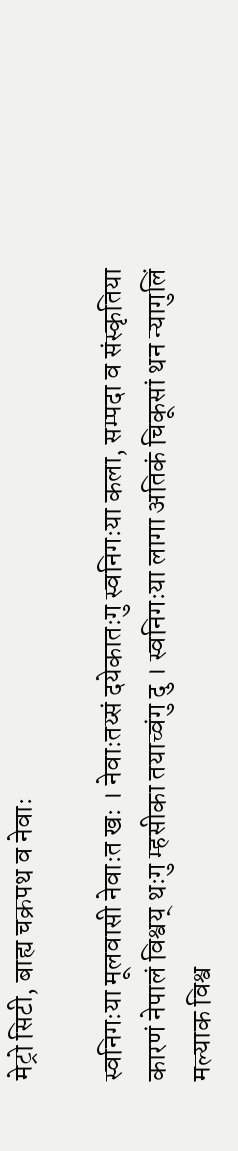मेट्रो सिटी, बाह्य चक्रपथ व नेवाः

स्वनिगःया मूलवासी नेवाःत खः । नेवाःतय्सं दयेकातःगु स्वनिगःया कला, सम्पदा व संस्कृतिया कारणं नेपालं विश्वय् थःगु म्हसीका तयाच्वंगु दु । स्वनिगःया लागा अतिकं चिकूसां थन न्यागुलिं मल्याक विश्व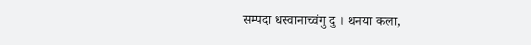सम्पदा धस्वानाच्वंगु दु । थनया कला,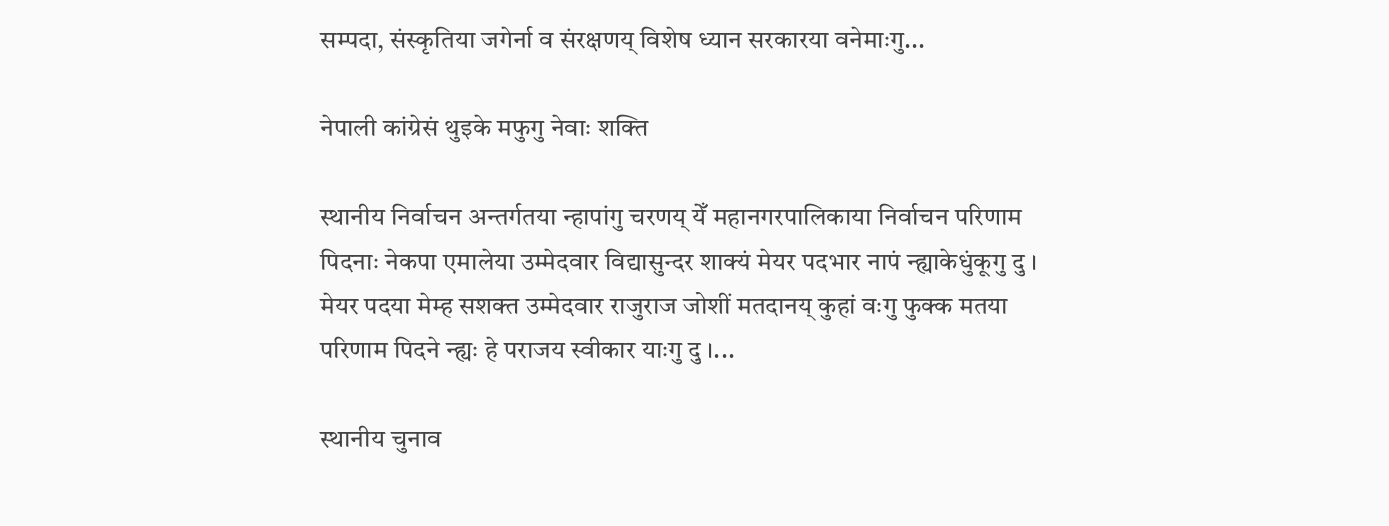सम्पदा, संस्कृतिया जगेर्ना व संरक्षणय् विशेष ध्यान सरकारया वनेमाःगु...

नेपाली कांग्रेसं थुइके मफुगु नेवाः शक्ति

स्थानीय निर्वाचन अन्तर्गतया न्हापांगु चरणय् येँ महानगरपालिकाया निर्वाचन परिणाम पिदनाः नेकपा एमालेया उम्मेदवार विद्यासुन्दर शाक्यं मेयर पदभार नापं न्ह्याकेधुंकूगु दु । मेयर पदया मेम्ह सशक्त उम्मेदवार राजुराज जोशीं मतदानय् कुहां वःगु फुक्क मतया परिणाम पिदने न्ह्यः हे पराजय स्वीकार याःगु दु ।...

स्थानीय चुनाव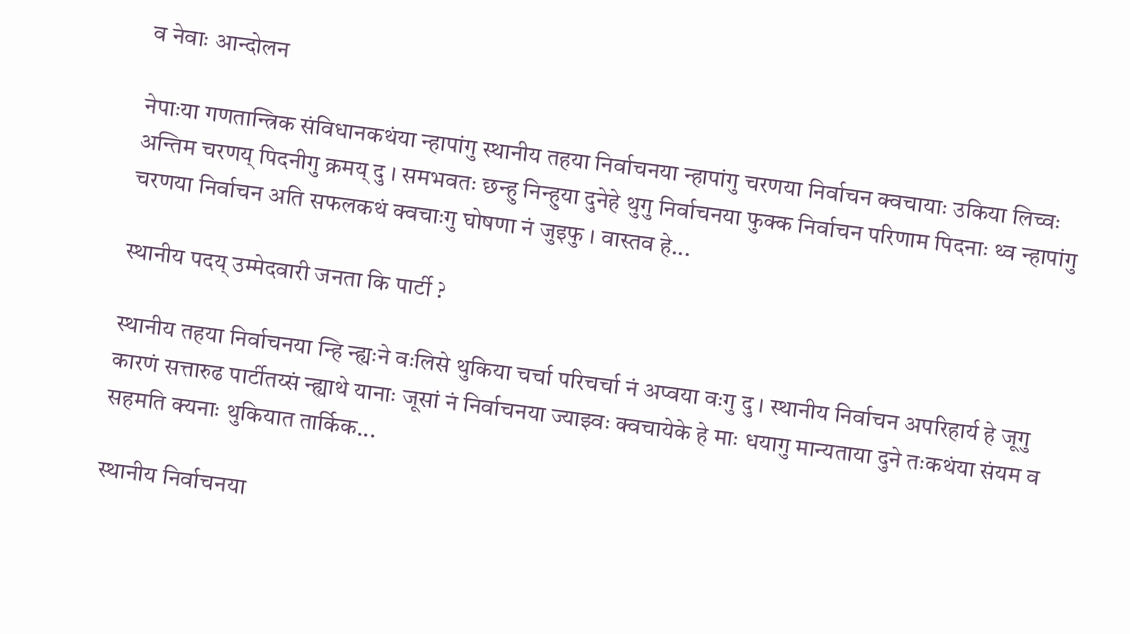व नेवाः आन्दोलन

नेपाःया गणतान्त्रिक संविधानकथंया न्हापांगु स्थानीय तहया निर्वाचनया न्हापांगु चरणया निर्वाचन क्वचायाः उकिया लिच्वः अन्तिम चरणय् पिदनीगु क्रमय् दु । समभवतः छन्हु निन्हुया दुनेहे थुगु निर्वाचनया फुक्क निर्वाचन परिणाम पिदनाः थ्व न्हापांगु चरणया निर्वाचन अति सफलकथं क्वचाःगु घोषणा नं जुइफु । वास्तव हे...

स्थानीय पदय् उम्मेदवारी जनता कि पार्टी ?

स्थानीय तहया निर्वाचनया न्हि न्ह्यःने वःलिसे थुकिया चर्चा परिचर्चा नं अप्वया वःगु दु । स्थानीय निर्वाचन अपरिहार्य हे जूगु कारणं सत्तारुढ पार्टीतय्सं न्ह्याथे यानाः जूसां नं निर्वाचनया ज्याझ्वः क्वचायेके हे माः धयागु मान्यताया दुने तःकथंया संयम व सहमति क्यनाः थुकियात तार्किक...

स्थानीय निर्वाचनया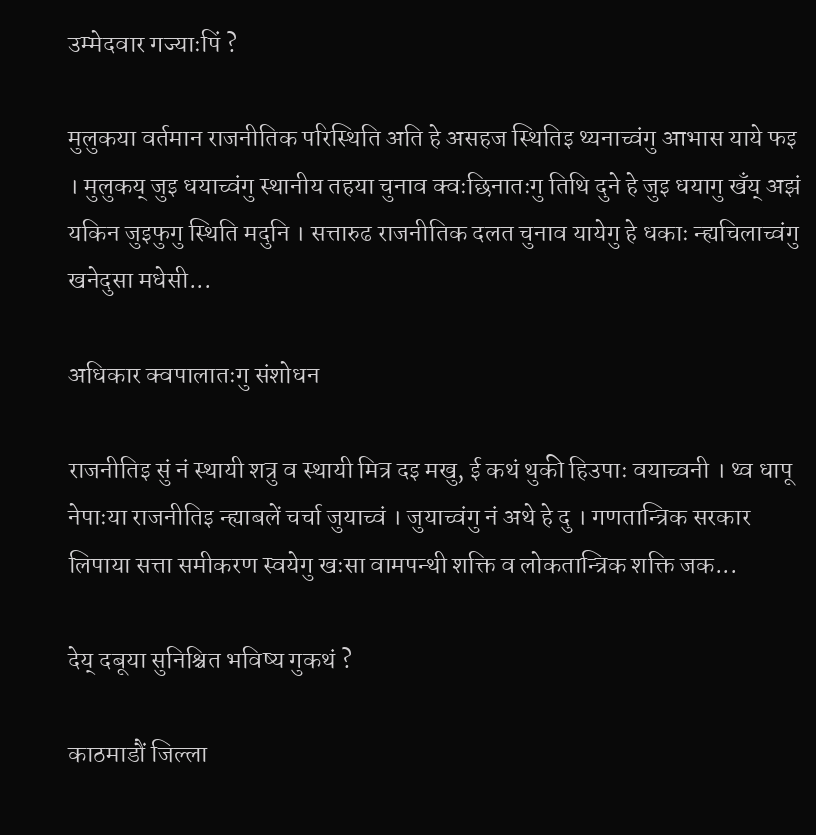उम्मेदवार गज्याःपिं ?

मुलुकया वर्तमान राजनीतिक परिस्थिति अति हे असहज स्थितिइ थ्यनाच्वंगु आभास याये फइ । मुलुकय् जुइ धयाच्वंगु स्थानीय तहया चुनाव क्वःछिनातःगु तिथि दुने हे जुइ धयागु खँय् अझं यकिन जुइफुगु स्थिति मदुनि । सत्तारुढ राजनीतिक दलत चुनाव यायेगु हे धकाः न्ह्यचिलाच्वंगु खनेदुसा मधेसी...

अधिकार क्वपालातःगु संशोधन

राजनीतिइ सुं नं स्थायी शत्रु व स्थायी मित्र दइ मखु, ई कथं थुकी हिउपाः वयाच्वनी । थ्व धापू नेपाःया राजनीतिइ न्ह्याबलें चर्चा जुयाच्वं । जुयाच्वंगु नं अथे हे दु । गणतान्त्रिक सरकार लिपाया सत्ता समीकरण स्वयेगु खःसा वामपन्थी शक्ति व लोकतान्त्रिक शक्ति जक...

देय् दबूया सुनिश्चित भविष्य गुकथं ?

काठमाडौं जिल्ला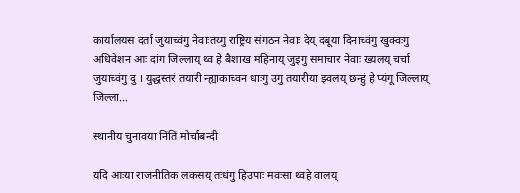कार्यालयस दर्ता जुयाच्वंगु नेवाःतय्गु राष्ट्रिय संगठन नेवाः देय् दबूया दिनाच्वंगु खुक्वःगु अधिवेशन आः दांग जिल्लाय् थ्व हे बैशाख महिनाय् जुइगु समाचार नेवाः ख्यलय् चर्चा जुयाच्वंगु दु । युद्धस्तरं तयारी न्ह्याकाच्वन धाःगु उगु तयारीया झ्वलय् छन्हुं हे प्यंगू जिल्लाय् जिल्ला...

स्थानीय चुनावया निंतिं मोर्चाबन्दी

यदि आःया राजनीतिक लकसय् तःधंगु हिउपाः मवःसा थ्वहे वालय्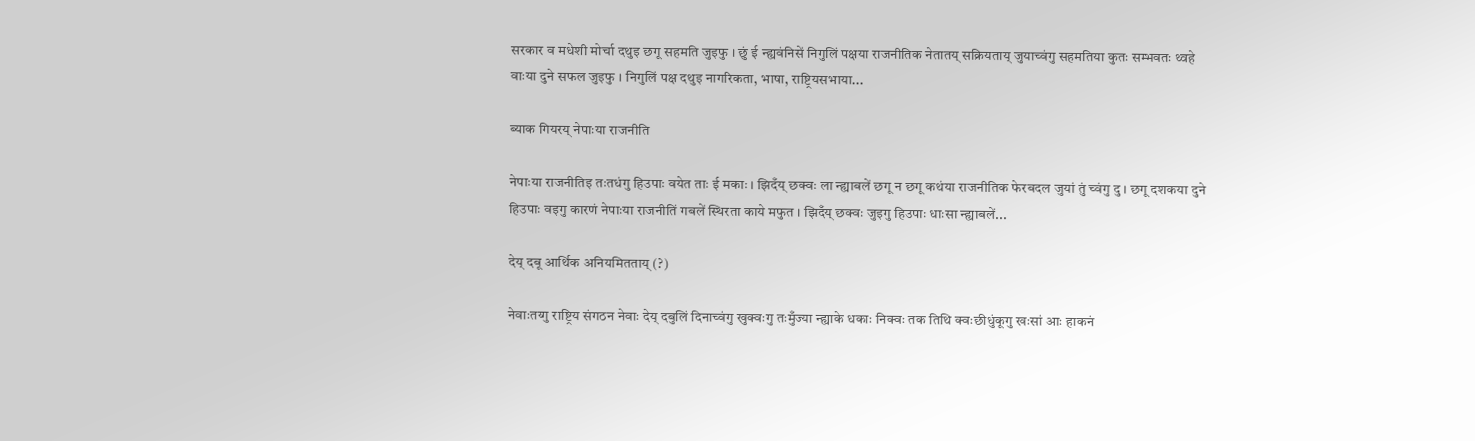सरकार व मधेशी मोर्चा दथुइ छगू सहमति जुइफु । छुं ई न्ह्यवंनिसें निगुलिं पक्षया राजनीतिक नेतातय् सक्रियताय् जुयाच्वंगु सहमतिया कुतः सम्भवतः थ्वहे वाःया दुने सफल जुइफु । निगुलिं पक्ष दथुइ नागरिकता, भाषा, राष्ट्रियसभाया...

ब्याक गियरय् नेपाःया राजनीति

नेपाःया राजनीतिइ तःतधंगु हिउपाः वयेत ताः ई मकाः । झिदँय् छक्वः ला न्ह्याबलें छगू न छगू कथंया राजनीतिक फेरबदल जुयां तुं च्वंगु दु । छगू दशकया दुने हिउपाः वइगु कारणं नेपाःया राजनीतिं गबलें स्थिरता काये मफुत । झिदँय् छक्वः जुइगु हिउपाः धाःसा न्ह्याबलें...

देय् दबू आर्थिक अनियमितताय् (?)

नेवाःतय्गु राष्ट्रिय संगठन नेवाः देय् दबुलिं दिनाच्वंगु खुक्वःगु तःमुँज्या न्ह्याके धकाः निक्वः तक तिथि क्वःछीधुंकूगु खःसां आः हाकनं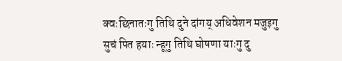क्वःछिनातःगु तिथि दुने दांगय् अधिवेशन मजुइगु सुचं पित हयाः न्हूगु तिथि घोषणा याःगु दु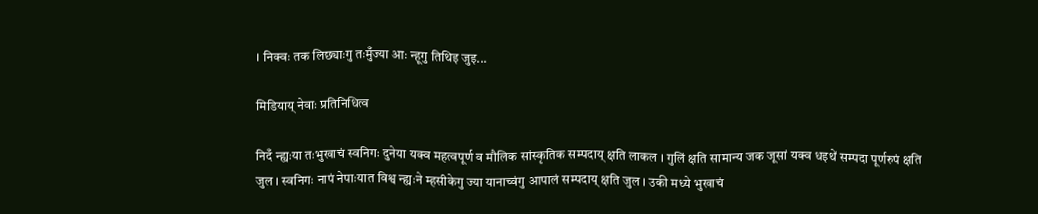। निक्वः तक लिछ्याःगु तःमुँज्या आः न्हूगु तिथिइ जुइ...

मिडियाय् नेवाः प्रतिनिधित्व

निदँ न्ह्यःया तःभुखाचं स्वनिगः दुनेया यक्व महत्वपूर्ण व मौलिक सांस्कृतिक सम्पदाय् क्षति लाकल । गुलिं क्षति सामान्य जक जूसां यक्व धइथें सम्पदा पूर्णरुपं क्षति जुल । स्वनिगः नापं नेपाःयात विश्व न्ह्यःने म्हसीकेगु ज्या यानाच्वंगु आपालं सम्पदाय् क्षति जुल । उकी मध्ये भुखाचं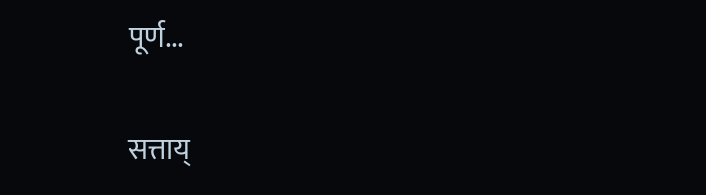पूर्ण...

सत्ताय्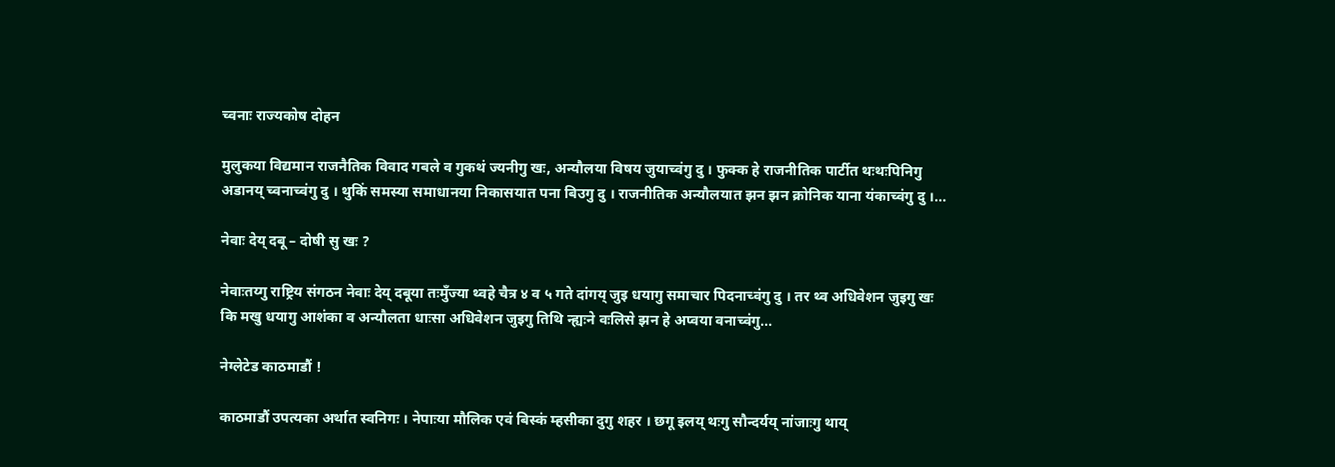च्वनाः राज्यकोष दोहन

मुलुकया विद्यमान राजनैतिक विवाद गबले व गुकथं ज्यनीगु खः, अन्यौलया विषय जुयाच्वंगु दु । फुक्क हे राजनीतिक पार्टीत थःथःपिनिगु अडानय् च्वनाच्वंगु दु । थुकिं समस्या समाधानया निकासयात पना बिउगु दु । राजनीतिक अन्यौलयात झन झन क्रोनिक याना यंकाच्वंगु दु ।...

नेवाः देय् दबू – दोषी सु खः ?

नेवाःतय्गु राष्ट्रिय संगठन नेवाः देय् दबूया तःमुँज्या थ्वहे चैत्र ४ व ५ गते दांगय् जुइ धयागु समाचार पिदनाच्वंगु दु । तर थ्व अधिवेशन जुइगु खः कि मखु धयागु आशंका व अन्यौलता धाःसा अधिवेशन जुइगु तिथि न्ह्यःने वःलिसे झन हे अप्वया वनाच्वंगु...

नेग्लेटेड काठमाडौं !

काठमाडौं उपत्यका अर्थात स्वनिगः । नेपाःया मौलिक एवं बिस्कं म्हसीका दुगु शहर । छगू इलय् थःगु सौन्दर्यय् नांजाःगु थाय्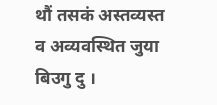थौं तसकं अस्तव्यस्त व अव्यवस्थित जुया बिउगु दु ।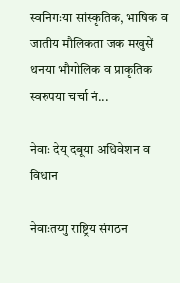स्वनिगःया सांस्कृतिक, भाषिक व जातीय मौलिकता जक मखुसें थनया भौगोलिक व प्राकृतिक स्वरुपया चर्चा नं...

नेवाः देय् दबूया अधिवेशन व विधान

नेवाःतय्गु राष्ट्रिय संगठन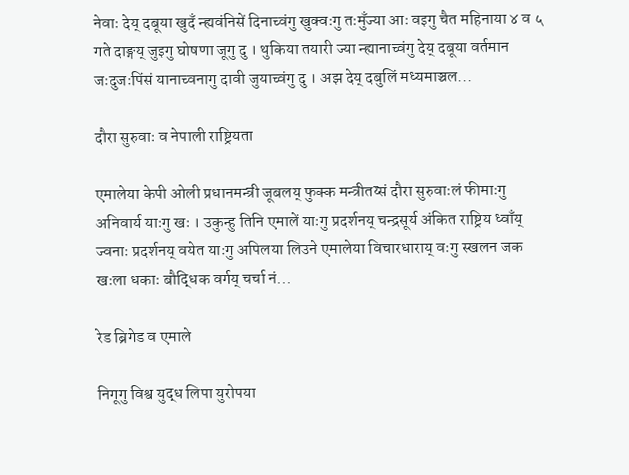नेवाः देय् दबूया खुदँ न्ह्यवंनिसें दिनाच्वंगु खुक्वःगु तःमुँज्या आः वइगु चैत महिनाया ४ व ५ गते दाङ्गय् जुइगु घोषणा जूगु दु । थुकिया तयारी ज्या न्ह्यानाच्वंगु देय् दबूया वर्तमान जःदुजःपिंसं यानाच्वनागु दावी जुयाच्वंगु दु । अझ देय् दबुलिं मध्यमाञ्चल...

दौरा सुरुवाः व नेपाली राष्ट्रियता

एमालेया केपी ओली प्रधानमन्त्री जूबलय् फुक्क मन्त्रीतय्सं दौरा सुरुवाःलं फीमाःगु अनिवार्य याःगु खः । उकुन्हु तिनि एमालें याःगु प्रदर्शनय् चन्द्रसूर्य अंकित राष्ट्रिय ध्वाँय् ज्वनाः प्रदर्शनय् वयेत याःगु अपिलया लिउने एमालेया विचारधाराय् वःगु स्खलन जक खःला धकाः बौद्धिक वर्गय् चर्चा नं...

रेड ब्रिगेड व एमाले

निगूगु विश्व युद्ध लिपा युरोपया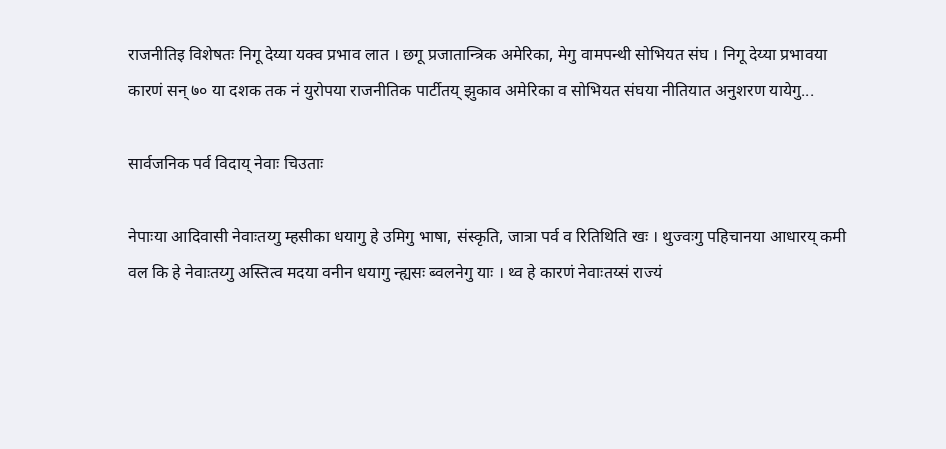राजनीतिइ विशेषतः निगू देय्या यक्व प्रभाव लात । छगू प्रजातान्त्रिक अमेरिका, मेगु वामपन्थी सोभियत संघ । निगू देय्या प्रभावया कारणं सन् ७० या दशक तक नं युरोपया राजनीतिक पार्टीतय् झुकाव अमेरिका व सोभियत संघया नीतियात अनुशरण यायेगु...

सार्वजनिक पर्व विदाय् नेवाः चिउताः

नेपाःया आदिवासी नेवाःतय्गु म्हसीका धयागु हे उमिगु भाषा, संस्कृति, जात्रा पर्व व रितिथिति खः । थुज्वःगु पहिचानया आधारय् कमी वल कि हे नेवाःतय्गु अस्तित्व मदया वनीन धयागु न्ह्यसः ब्वलनेगु याः । थ्व हे कारणं नेवाःतय्सं राज्यं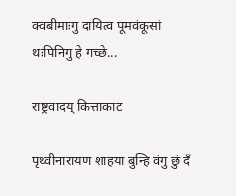क्वबीमाःगु दायित्व पूमवंकूसां थःपिनिगु हे गच्छे...

राष्ट्रवादय् कित्ताकाट

पृथ्वीनारायण शाहया बुन्हि वंगु छुं दँ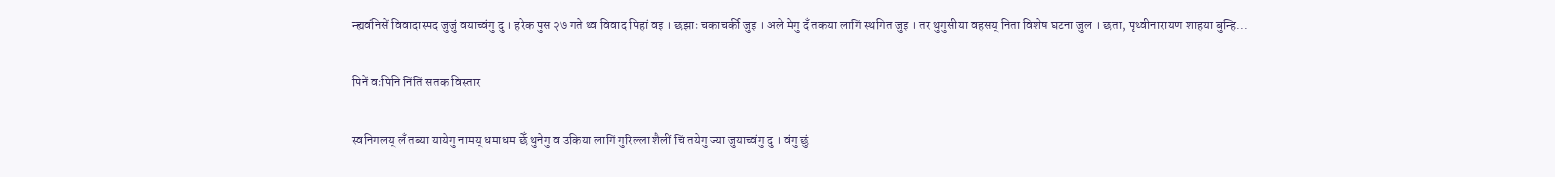न्ह्यवंनिसें विवादास्पद जुजुं वयाच्वंगु दु । हरेक पुस २७ गते थ्व विवाद पिहां वइ । छझाः चकाचर्की जुइ । अले मेगु दँ तकया लागिं स्थगित जुइ । तर थुगुसीया वहसय् निता विशेष घटना जुल । छता, पृथ्वीनारायण शाहया बुन्हि...

पिनें वःपिनि निंतिं सतक विस्तार

स्वनिगलय् लँ तब्या यायेगु नामय् धमाधम छेँ थुनेगु व उकिया लागिं गुरिल्ला शैलीं चिं तयेगु ज्या जुयाच्वंगु दु । वंगु छुं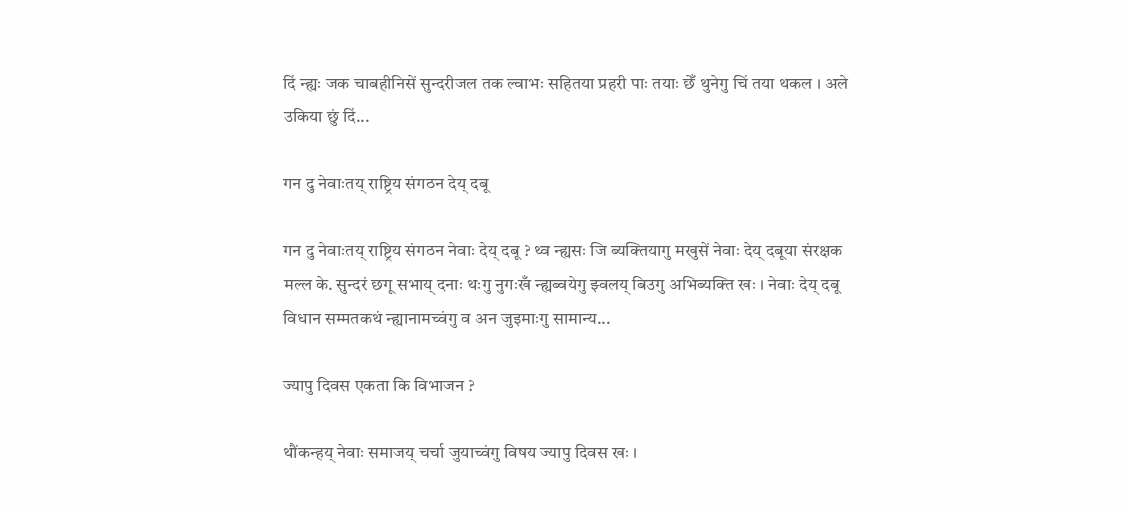दिं न्ह्यः जक चाबहीनिसें सुन्दरीजल तक ल्वाभः सहितया प्रहरी पाः तयाः छेँ थुनेगु चिं तया थकल । अले उकिया छुं दिं...

गन दु नेवाःतय् राष्ट्रिय संगठन देय् दबू

गन दु नेवाःतय् राष्ट्रिय संगठन नेवाः देय् दबू ? थ्व न्ह्यसः जि ब्यक्तियागु मखुसें नेवाः देय् दबूया संरक्षक मल्ल के. सुन्दरं छगू सभाय् दनाः थःगु नुगःखँ न्ह्यब्वयेगु झ्वलय् बिउगु अभिब्यक्ति खः । नेवाः देय् दबू विधान सम्मतकथं न्ह्यानामच्वंगु व अन जुइमाःगु सामान्य...

ज्यापु दिवस एकता कि विभाजन ?

थौंकन्हय् नेवाः समाजय् चर्चा जुयाच्वंगु विषय ज्यापु दिवस खः ।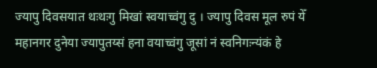ज्यापु दिवसयात थःथःगु मिखां स्वयाच्वंगु दु । ज्यापु दिवस मूल रुपं येँ महानगर दुनेया ज्यापुतय्सं हना वयाच्वंगु जूसां नं स्वनिगःन्यंकं हे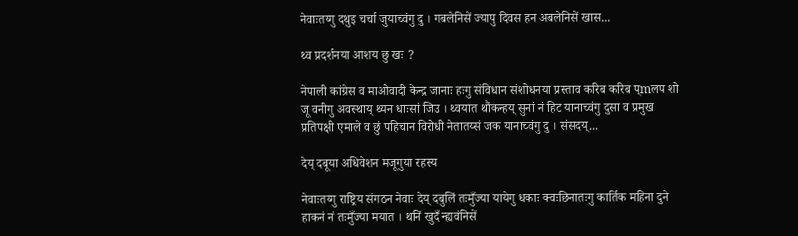नेवाःतय्गु दथुइ चर्चा जुयाच्वंगु दु । गबलेनिसें ज्यापु दिवस हन अबलेनिसें खास...

थ्व प्रदर्शनया आशय छु खः ?

नेपाली कांग्रेस व माओवादी केन्द्र जानाः हःगु संविधान संशोधनया प्रस्ताव करिब करिब प्mलप शो जू वनीगु अवस्थाय् थ्यन धाःसां जिउ । थ्वयात थौंकन्हय् सुनां नं हिट यानाच्वंगु दुसा व प्रमुख प्रतिपक्षी एमाले व छुं पहिचान विरोधी नेतातय्सं जक यानाच्वंगु दु । संसदय्...

देय् दबूया अधिवेशन मजूगुया रहस्य

नेवाःतय्गु राष्ट्रिय संगठन नेवाः देय् दबुलिं तःमुँज्या यायेगु धकाः क्वःछिनातःगु कार्तिक महिना दुने हाकनं नं तःमुँज्या मयात । थनिं खुदँ न्ह्यवंनिसें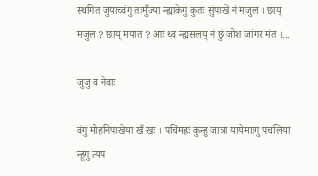स्थगित जुयाच्वंगु तःमुँज्या न्ह्याकेगु कुतः सुंपाखें नं मजुल । छाय् मजुल ? छाय् मयात ? आः थ्व न्ह्यसलय् नं छुं जोश जांगर मंत ।...

जुजु व नेवाः

वंगु मोहनिपाखेया खँ खः । पचिंमह्रः कुन्हु जात्रा यायेमाःगु पचलिया न्हूगु त्यप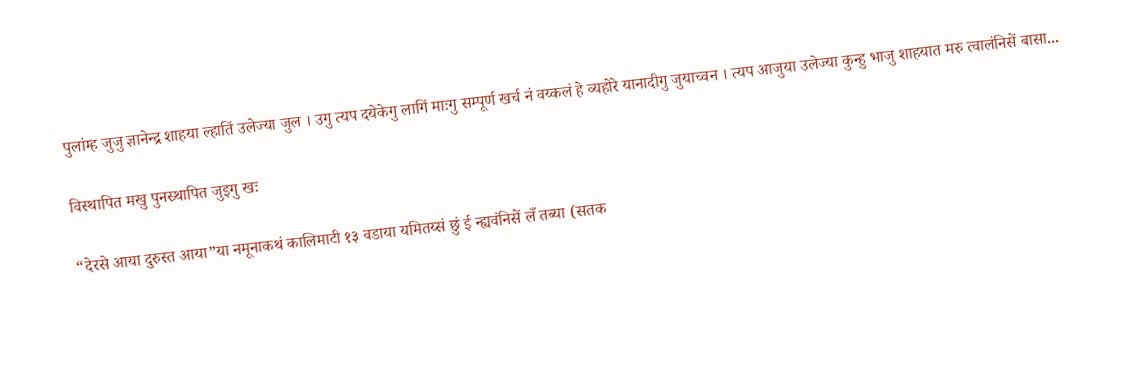पुलांम्ह जुजु ज्ञानेन्द्र शाहया ल्हातिं उलेज्या जुल । उगु त्यप दयेकेगु लागिं माःगु सम्पूर्ण खर्च नं वय्कलं हे व्यहोरे यानादीगु जुयाच्वन । त्यप आजुया उलेज्या कुन्हु भाजु शाहयात मरु त्वालंनिसें बासा...

विस्थापित मखु पुनस्र्थापित जुइगु खः

“देरसे आया दुरुस्त आया”या नमूनाकथं कालिमाटी १३ वडाया यमितय्सं छुं ई न्ह्यवंनिसें लँ तब्या (सतक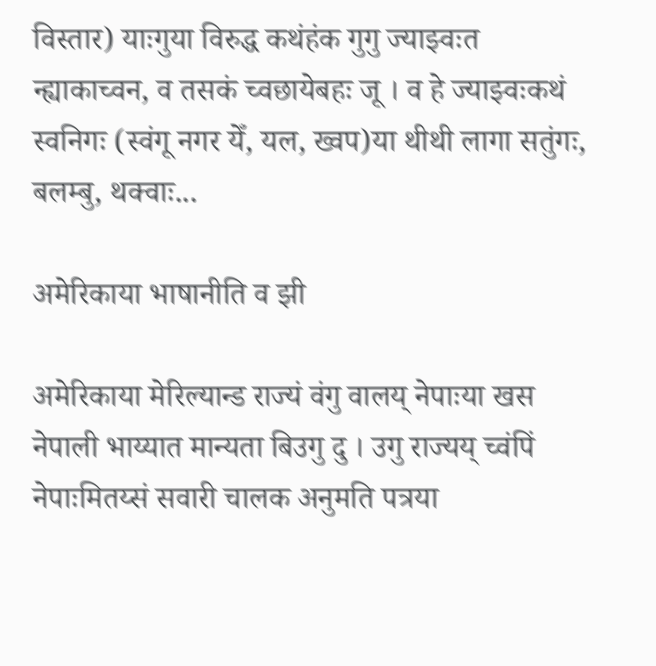विस्तार) याःगुया विरुद्ध कथंहंक गुगु ज्याझ्वःत न्ह्याकाच्वन, व तसकं च्वछायेबहः जू । व हे ज्याझ्वःकथं स्वनिगः (स्वंगू नगर येँ, यल, ख्वप)या थीथी लागा सतुंगः, बलम्बु, थक्वाः...

अमेरिकाया भाषानीति व झी

अमेरिकाया मेरिल्यान्ड राज्यं वंगु वालय् नेपाःया खस नेपाली भाय्यात मान्यता बिउगु दु । उगु राज्यय् च्वंपिं नेपाःमितय्सं सवारी चालक अनुमति पत्रया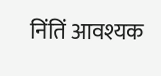निंतिं आवश्यक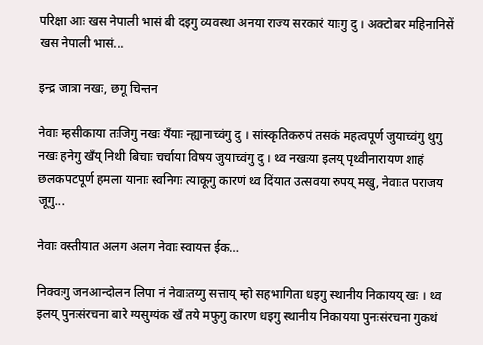परिक्षा आः खस नेपाली भासं बी दइगु व्यवस्था अनया राज्य सरकारं याःगु दु । अक्टोबर महिनानिसें खस नेपाली भासं...

इन्द्र जात्रा नखः, छगू चिन्तन

नेवाः म्हसीकाया तःजिगु नखः यँयाः न्ह्यानाच्वंगु दु । सांस्कृतिकरुपं तसकं महत्वपूर्ण जुयाच्वंगु थुगु नखः हनेगु खँय् निथी बिचाः चर्चाया विषय जुयाच्वंगु दु । थ्व नखःया इलय् पृथ्वीनारायण शाहं छलकपटपूर्ण हमला यानाः स्वनिगः त्याकूगु कारणं थ्व दिंयात उत्सवया रुपय् मखु, नेवाःत पराजय जूगु...

नेवाः वस्तीयात अलग अलग नेवाः स्वायत्त ईक…

निक्वःगु जनआन्दोलन लिपा नं नेवाःतय्गु सत्ताय् म्हो सहभागिता धइगु स्थानीय निकायय् खः । थ्व इलय् पुनःसंरचना बारे ग्यसुग्यंक खँ तये मफुगु कारण धइगु स्थानीय निकायया पुनःसंरचना गुकथं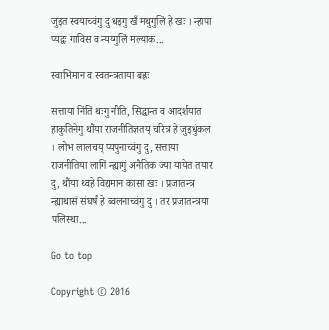जुइत स्वयाच्वंगु दु धइगु खँ मथुगुलिं हे खः । न्हापा प्यद्वः गाविस व न्यय्गुलिं मल्याक...

स्वाभिमान व स्वतन्त्रताया बह्रः

सत्ताया निंतिं थःगु नीति, सिद्धान्त व आदर्शयात हाकुतिनेगु थौंया राजनीतिज्ञतय् चरित्र हे जुइधुंकल । लोभ लालचय् प्यपुनाच्वंगु दु, सत्ताया राजनीतिया लागिं न्ह्यागुं अनैतिक ज्या यायेत तयार दु, थौंया थ्वहे विद्यमान कासा खः । प्रजातन्त्र न्ह्याथासं संघर्षं हे ब्वलनाच्वंगु दु । तर प्रजातन्त्रया पलिस्था...

Go to top

Copyright © 2016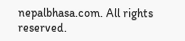nepalbhasa.com. All rights reserved.